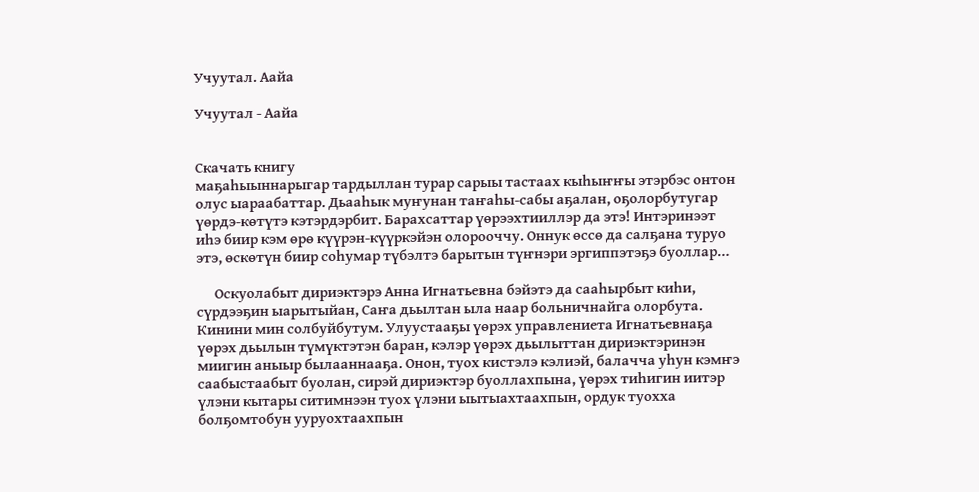Учуутал. Аайа

Учуутал - Аайа


Скачать книгу
маҕаһыыннарыгар тардыллан турар сарыы тастаах кыһыҥҥы этэрбэс онтон олус ыараабаттар. Дьааһык муҥунан таҥаһы-сабы аҕалан, оҕолорбутугар үөрдэ-көтүтэ кэтэрдэрбит. Барахсаттар үөрээхтииллэр да этэ! Интэринээт иһэ биир кэм өрө күүрэн-күүркэйэн олорооччу. Оннук өссө да салҕана туруо этэ, өскөтүн биир соһумар түбэлтэ барытын түҥнэри эргиппэтэҕэ буоллар…

      Оскуолабыт дириэктэрэ Анна Игнатьевна бэйэтэ да сааһырбыт киһи, сүрдээҕин ыарытыйан, Саҥа дьылтан ыла наар больничнайга олорбута. Кинини мин солбуйбутум. Улуустааҕы үөрэх управлениета Игнатьевнаҕа үөрэх дьылын түмүктэтэн баран, кэлэр үөрэх дьылыттан дириэктэринэн миигин аныыр былааннааҕа. Онон, туох кистэлэ кэлиэй, балачча уһун кэмҥэ саабыстаабыт буолан, сирэй дириэктэр буоллахпына, үөрэх тиһигин иитэр үлэни кытары ситимнээн туох үлэни ыытыахтаахпын, ордук туохха болҕомтобун ууруохтаахпын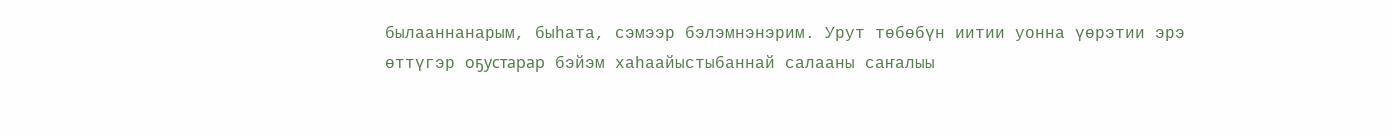былааннанарым, быһата, сэмээр бэлэмнэнэрим. Урут төбөбүн иитии уонна үөрэтии эрэ өттүгэр оҕустарар бэйэм хаһаайыстыбаннай салааны саҥалыы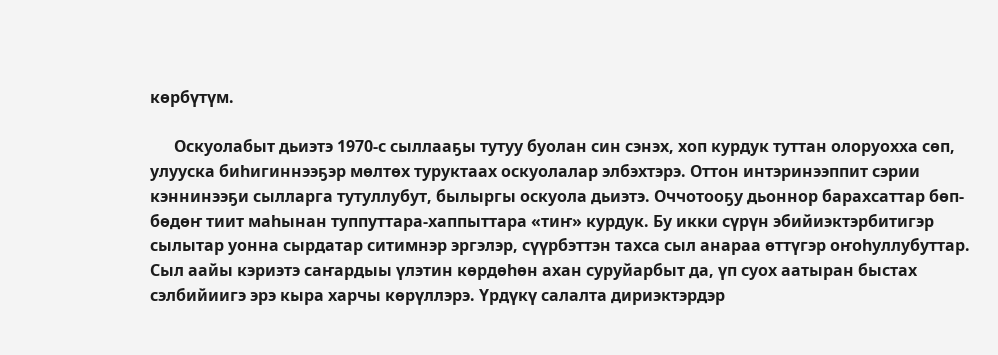көрбүтүм.

      Оскуолабыт дьиэтэ 1970-с сыллааҕы тутуу буолан син сэнэх, хоп курдук туттан олоруохха сөп, улууска биһигиннээҕэр мөлтөх туруктаах оскуолалар элбэхтэрэ. Оттон интэринээппит сэрии кэннинээҕи сылларга тутуллубут, былыргы оскуола дьиэтэ. Оччотооҕу дьоннор барахсаттар бөп-бөдөҥ тиит маһынан туппуттара-хаппыттара «тиҥ» курдук. Бу икки сүрүн эбийиэктэрбитигэр сылытар уонна сырдатар ситимнэр эргэлэр, сүүрбэттэн тахса сыл анараа өттүгэр оҥоһуллубуттар. Сыл аайы кэриэтэ саҥардыы үлэтин көрдөһөн ахан суруйарбыт да, үп суох аатыран быстах сэлбийиигэ эрэ кыра харчы көрүллэрэ. Үрдүкү салалта дириэктэрдэр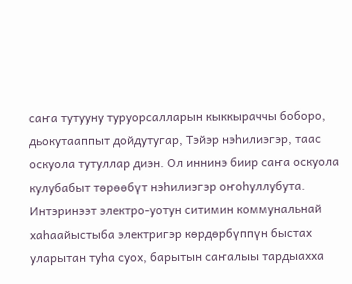саҥа тутууну туруорсалларын кыккыраччы боборо, дьокутааппыт дойдутугар, Тэйэр нэһилиэгэр, таас оскуола тутуллар диэн. Ол иннинэ биир саҥа оскуола кулубабыт төрөөбүт нэһилиэгэр оҥоһуллубута. Интэринээт электро-уотун ситимин коммунальнай хаһаайыстыба электригэр көрдөрбүппүн быстах уларытан туһа суох, барытын саҥалыы тардыахха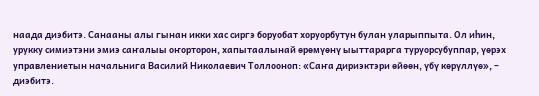наада диэбитэ. Санааны алы гынан икки хас сиргэ боруобат хоруорбутун булан уларыппыта. Ол иһин, урукку симиэтэни эмиэ саҥалыы оҥорторон, хапытаалынай өрөмүөнү ыыттарарга туруорсубуппар, үөрэх управлениетын начальнига Василий Николаевич Толлооноп: «Саҥа дириэктэри өйөөн, үбү көрүллүө», – диэбитэ.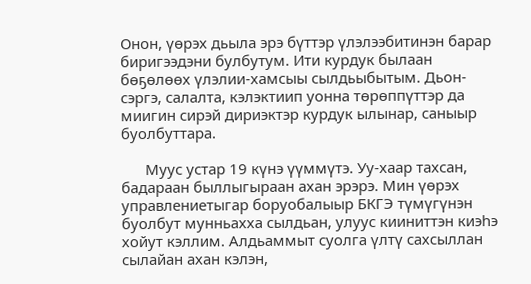Онон, үөрэх дьыла эрэ бүттэр үлэлээбитинэн барар биригээдэни булбутум. Ити курдук былаан бөҕөлөөх үлэлии-хамсыы сылдьыбытым. Дьон-сэргэ, салалта, кэлэктиип уонна төрөппүттэр да миигин сирэй дириэктэр курдук ылынар, саныыр буолбуттара.

      Муус устар 19 күнэ үүммүтэ. Уу-хаар тахсан, бадараан быллыгыраан ахан эрэрэ. Мин үөрэх управлениетыгар боруобалыыр БКГЭ түмүгүнэн буолбут мунньахха сылдьан, улуус кииниттэн киэһэ хойут кэллим. Алдьаммыт суолга үлтү сахсыллан сылайан ахан кэлэн,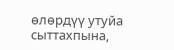өлөрдүү утуйа сыттахпына,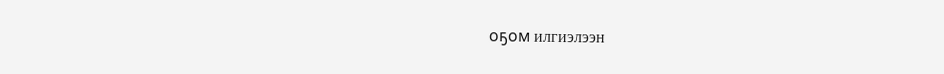оҕом илгиэлээн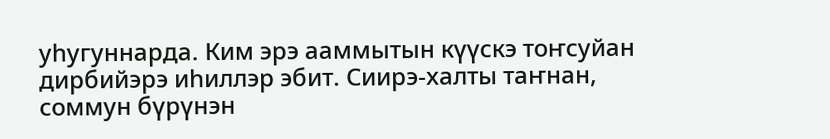уһугуннарда. Ким эрэ ааммытын күүскэ тоҥсуйан дирбийэрэ иһиллэр эбит. Сиирэ-халты таҥнан, соммун бүрүнэн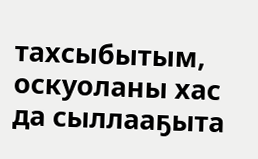тахсыбытым, оскуоланы хас да сыллааҕыта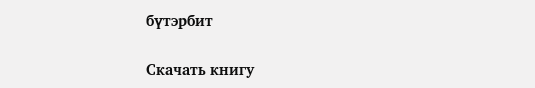бүтэрбит


Скачать книгу